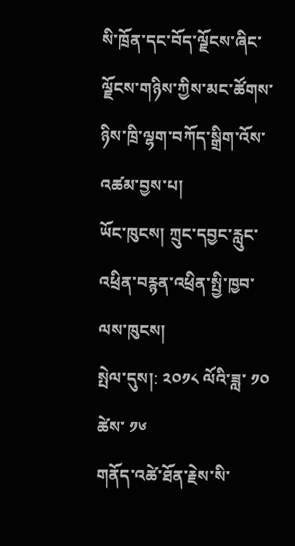སི་ཁྲོན་དང་བོད་ལྗོངས་ཞིང་ལྗོངས་གཉིས་ཀྱིས་མང་ཚོགས་ཉིས་ཁྲི་ལྷག་བཀོད་སྒྲིག་འོས་འཚམ་བྱས་པ།
ཡོང་ཁུངས། ཀྲུང་དབྱང་རླུང་འཕྲིན་བརྙན་འཕྲིན་སྤྱི་ཁྱབ་ལས་ཁུངས།
སྤེལ་དུས།: ༢༠༡༨ ལོའི་ཟླ་ ༡༠ ཚེས་ ༡༦
གནོད་འཚེ་ཐོན་རྗེས་སི་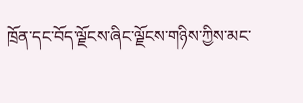ཁྲོན་དང་བོད་ལྗོངས་ཞིང་ལྗོངས་གཉིས་ཀྱིས་མང་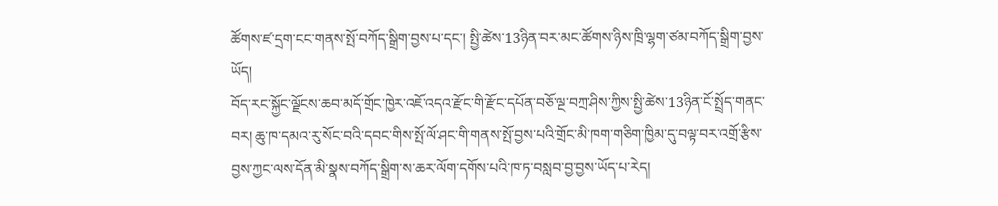ཚོགས་ཛ་དྲག་ངང་གནས་སྤོ་བཀོད་སྒྲིག་བྱས་པ་དང་། སྤྱི་ཚེས་13ཉིན་བར་མང་ཚོགས་ཉིས་ཁྲི་ལྷག་ཙམ་བཀོད་སྒྲིག་བྱས་ཡོད།
བོད་རང་སྐྱོང་ལྗོངས་ཆབ་མདོ་གྲོང་ཁྱེར་འཇོ་འདའ་རྫོང་གི་རྫོང་དཔོན་བཅོ་ལྔ་བཀྲ་ཤིས་ཀྱིས་སྤྱི་ཚེས་13ཉིན་ངོ་སྤྲོད་གནང་བར། ཆུ་ཁ་དམའ་རུ་སོང་བའི་དབང་གིས་སྤོ་ལོ་ཤང་གི་གནས་སྤོ་བྱས་པའི་གྲོང་མི་ཁག་གཅིག་ཁྱིམ་དུ་བལྟ་བར་འགྲོ་རྩིས་བྱས་ཀྱང་ལས་དོན་མི་སྣས་བཀོད་སྒྲིག་ས་ཆར་ལོག་དགོས་པའི་ཁ་ཏ་བསླབ་བྱ་བྱས་ཡོད་པ་རེད།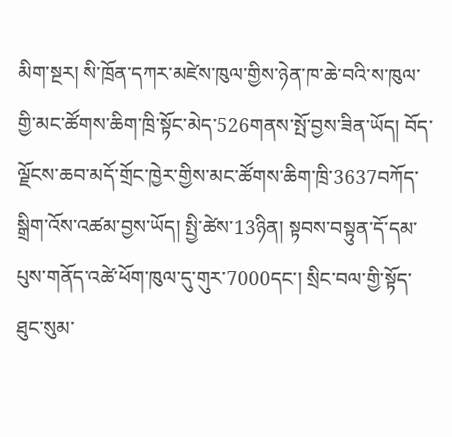མིག་སྔར། སི་ཁྲོན་དཀར་མཛེས་ཁུལ་གྱིས་ཉེན་ཁ་ཆེ་བའི་ས་ཁུལ་གྱི་མང་ཚོགས་ཆིག་ཁྲི་སྟོང་མེད་526གནས་སྤོ་བྱས་ཟིན་ཡོད། བོད་ལྗོངས་ཆབ་མདོ་གྲོང་ཁྱེར་གྱིས་མང་ཚོགས་ཆིག་ཁྲི་3637བཀོད་སྒྲིག་འོས་འཚམ་བྱས་ཡོད། སྤྱི་ཚེས་13ཉིན། སྟབས་བསྟུན་དོ་དམ་པུས་གནོད་འཚེ་ཕོག་ཁུལ་དུ་གུར་7000དང་། སྲིང་བལ་གྱི་སྟོད་ཐུང་སུམ་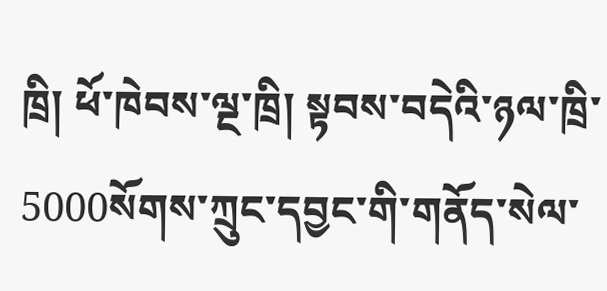ཁྲི། ཕོ་ཁེབས་ལྔ་ཁྲི། སྟབས་བདེའི་ཉལ་ཁྲི་5000སོགས་ཀྲུང་དབྱང་གི་གནོད་སེལ་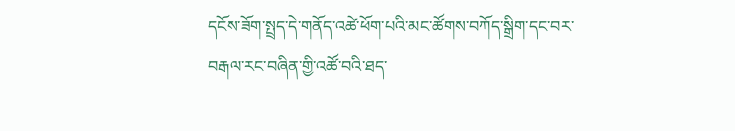དངོས་ཟོག་སྤྲད་དེ་གནོད་འཚེ་ཕོག་པའི་མང་ཚོགས་བཀོད་སྒྲིག་དང་བར་བརྒལ་རང་བཞིན་གྱི་འཚོ་བའི་ཐད་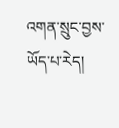འགན་སྲུང་བྱས་ཡོད་པ་རེད།